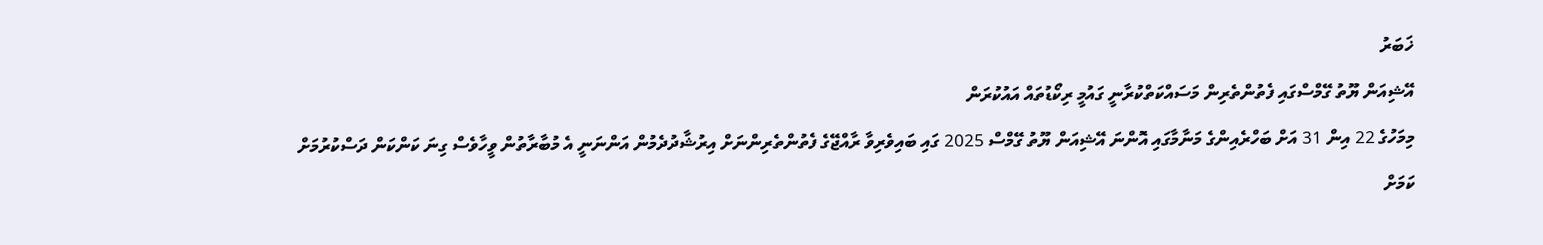ޚަބަރު
އޭޝިއަން ޔޫތު ގޭމްސްގައި ފެތުންތެރިން މަސައްކަތްކުރާނީ ގައުމީ ރިކޯޑުތައް އައުކުރަން
މިމަހުގެ 22 އިން 31 އަށް ބަހްރެއިންގެ މަނާމާގައި އޮންނަ އޭޝިއަން ޔޫތު ގޭމްސް 2025 ގައި ބައިވެރިވާ ރާއްޖޭގެ ފެތުންތެރިންނަށް އިރުޝާދުދެމުން އަންނަނީ އެ މުބާރާތުން ވީހާވެސް ގިނަ ކަންކަން ދަސްކުރުމަށް ކަމަށް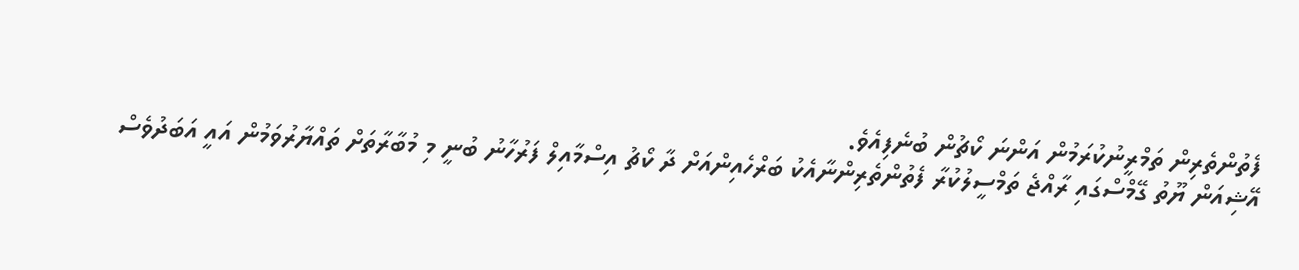ފެތުންތެރިން ތަމްރީނުކުރަމުން އަންނަ ކޯޗުން ބުނެފިއެވެ.
އޭޝިއަން ޔޫތު ގޭމްސްގައި ރާއްޖެ ތަމްސީލުކުރާ ފެތުންތެރިންނާއެކު ބަރްހެއިންއަށް ދާ ކޯޗު އިސްމާއިލް ފަރުހާނު ބުނީ މި މުބާރާތަށް ތައްޔާރުވަމުން އައީ އަބަދުވެސް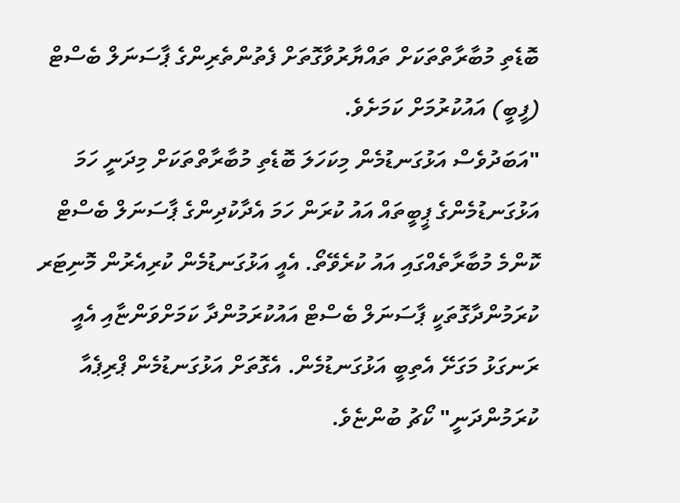ބޮޑެތި މުބާރާތްތަކަށް ތައްޔާރުވާގޮތަށް ފެތުންތެރިންގެ ޕާސަނަލް ބެސްޓް (ފީބީ) އައުކުރުމަށް ކަމަށެވެ.
"އަބަދުވެސް އަޅުގަނޑުމެން މިކަހަލަ ބޮޑެތި މުބާރާތްތަކަށް މިދަނީ ހަމަ އަޅުގަނޑުމެންގެ ޕީބީތައް އައު ކުރަން ހަމަ އެދާކުދިންގެ ޕާސަނަލް ބެސްޓް ކޮންމެ މުބާރާތެއްގައި އައު ކުރެވޭތޯ. އެއީ އަޅުގަނޑުމެން ކުރިއެރުން މޮނިޓަރ ކުރަމުންދާގޮތަކީ ޕާސަނަލް ބެސްޓް އައުކުރަމުންދާ ކަމަށްވަންޏާއި އެއީ ރަނގަޅު މަގަށޭ އެތިބީ އަޅުގަނޑުމެން. އެގޮތަށް އަޅުގަނޑުމެން ޕްރިޕެއާ ކުރަމުންދަނީ" ކޯޗު ބުންޏެވެ.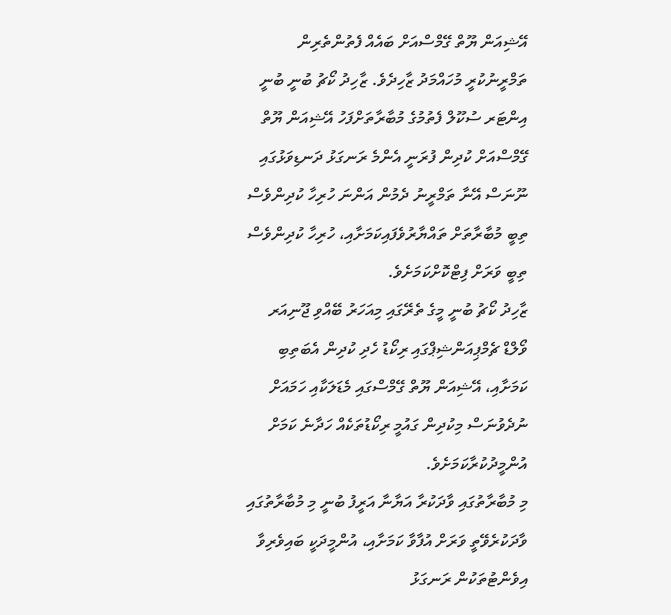އޭޝިއަން ޔޫތް ގޭމްސްއަށް ބައެއް ފެތުންތެރިން ތަމްރީނުކުރީ މުހައްމަދު ޒާހިދެވެ. ޒާހިދު ކޯޗު ބުނީ ބުނީ އިންޓަރ ސުކޫލް ފެތުމުގެ މުބާރާތަށްފަހު އޭޝިއަން ޔޫތް ގޭމްސްއަށް ކުދިން ފުރަނީ އެންމެ ރަނގަޅު ދަނޑިވަޅުގައި ނޫނަސް އޭނާ ތަމްރީނު ދެމުން އަންނަ ހުރިހާ ކުދިންވެސް ތިބީ މުބާރާތަށް ތައްޔާރުވެފައިކަމަށާއި، ހުރިހާ ކުދިންވެސް ތިބީ ވަރަށް ފިޓްކޮށްކަމަށެވެ.
ޒާހިދު ކޯޗު ބުނީ މީގެ ތެރޭގައި މިއަހަރު ބޭއްވި ޖޫނިއަރ ވޯލްޑް ޗެމްޕިއަންޝިޕްގައި ރިކޯޑު ހެދި ކުދިން އެބަތިބި ކަމަށާއި، އޭޝިއަން ޔޫތް ގޭމްސްގައި މެޑަލަކާއި ހަމައަށް ނުދެވުނަސް މިކުދިން ގައުމީ ރިކޯޑުތަކެއް ހަދާނެ ކަމަށް އުންމީދުކުރާކަމަށެވެ.
މި މުބާރާތުގައި ވާދަކުރާ އަޔާނާ އަރީފު ބުނީ މި މުބާރާތުގައި ވާދަކުރެވޭތީ ވަރަށް އުފާވާ ކަމަށާއި، އުންމީދަކީ ބައިވެރިވާ އިވެންޓުތަކުން ރަނގަޅު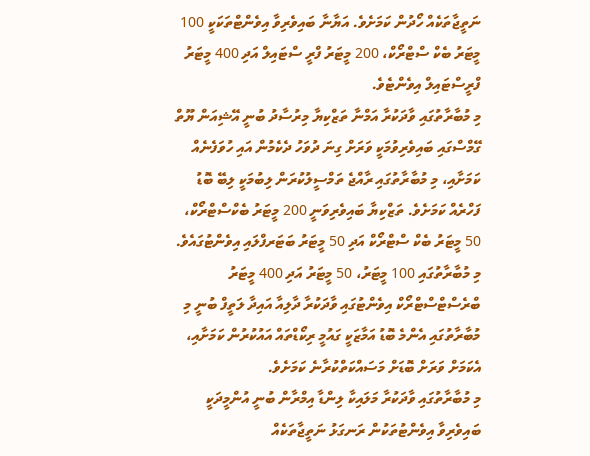ނަތީޖާތަކެއް ހޯދުން ކަމަށެވެ. އަޔާނާ ބައިވެރިވާ އިވެންޓްތަކަކީ 100 މީޓަރު ބެކް ސްޓްރޯކް، 200 މީޓަރު ފްރީ ސްޓައިލް އަދި 400 މީޓަރު ފްރީސްޓައިލް އިވެންޓެވެ.
މި މުބާރާތުގައި ވާދަކުރާ އަމްނާ ތަޒްކިޔާ މިރުސާދު ބުނީ އޭޝިއަން ޔޫތް ގޭމްސްގައި ބައިވެރިވުމަކީ ވަރަށް ގިނަ ދުވަހު ދެކެމުން އައި ހުވަފެނެއް ކަމަށާއި، މި މުބާރާތުގައި ރާއްޖެ ތަމްސީލުކުރަން ލިބުމަކީ ލިބޭ ބޮޑު ފަހްރެއް ކަމަށެވެ. ތަޒްކިޔާ ބައިވެރިވަނީ 200 މީޓަރު ބެކްސްޓްރޯކް، 50 މީޓަރު ބެކް ސްޓްރޯކް އަދި 50 މީޓަރު ބަޓަރފްލައި އިވެންޓުގައެވެ.
މި މުބާރާތުގައި 100 މީޓަރު، 50 މީޓަރު އަދި 400 މީޓަރު ބްރެސްޓްސްޓްރޯކް އިވެންޓުގައި ވާދަކުރާ ދާލިއާ އައިދާ ލަތީފް ބުނީ މި މުބާރާތުގައި އެންމެ ބޮޑު އަމާޒަކީ ގައުމީ ރިކޯޑްތައް އައުކުރުން ކަމަށާއި، އެކަމަށް ވަރަށް ބޮޑަށް މަސައްކަތްކުރާނެ ކަމަށެވެ.
މި މުބާރާތުގައި ވާދަކުރާ މަލައިކާ ލިންޑާ އިމްރާން ބުނީ އުންމީދަކީ ބައިވެރިވާ އިވެންޓުތަކުން ރަނގަޅު ނަތީޖާތަކެއް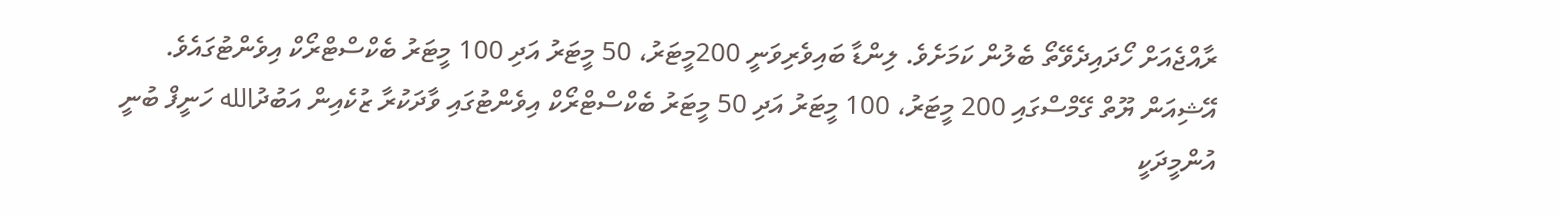ރާއްޖެއަށް ހޯދައިދެވޭތޯ ބެލުން ކަމަށެވެ. ލިންޑާ ބައިވެރިވަނީ 200މީޓަރު، 50 މީޓަރު އަދި 100 މީޓަރު ބެކްސްޓްރޯކް އިވެންޓުގައެވެ.
އޭޝިއަން ޔޫތް ގޭމްސްގައި 200 މީޓަރު، 100 މީޓަރު އަދި 50 މީޓަރު ބެކްސްޓްރޯކް އިވެންޓުގައި ވާދަކުރާ ޒުކެއިން އަބުދުالله ހަނީފް ބުނީ އުންމީދަކީ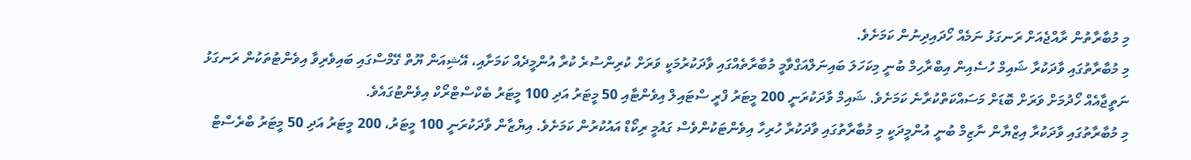މި މުބާރާތުން ރާއްޖެއަށް ރަނގަޅު ނަމެއް ހޯދައިދިނުން ކަމަށެވެ.
މި މުބާރާތުގައި ވާދަކުރާ ޝައިމް ހުސެއިން އިބްރާހިމް ބުނީ މިކަހަލަ ބައިނަލްއަގްވާމީ މުބާރާތެއްގައި ވާދަކުރުމަކީ ވަރަށް ކުރިންސުރެ ކުރާ އުންމީދެއް ކަމަށާއި، އޭޝިއަން ޔޫތް ގޭމްސްގައި ބައިވެރިވާ އިވެންޓުތަކުން ރަނގަޅު ނަތީޖާއެއް ހޯދުމަށް ވަރަށް ބޮޑަށް މަސައްކަތްކުރާނެ ކަމަށެވެ. ޝައިމް ވާދަކުރަނީ 200 މީޓަރު ފްރީ ސްޓައިލް އިވެންޓާއި 50 މީޓަރު އަދި 100 މީޓަރު ބެކްސްޓްރޯކް އިވެންޓުގައެވެ.
މި މުބާރާތުގައި ވާދަކުރާ އިޒްޔާން ނާޒިމް ބުނީ އުންމީދަކީ މި މުބާރާތުގައި ވާދަކުރާ ހުރިހާ އިވެންޓަކުންވެސް ގައުމީ ރިކޯޑް އައުކުރުން ކަމަށެވެ. އިޔްޒާން ވާދަކުރަނީ 100 މީޓަރު، 200 މީޓަރު އަދި 50 މީޓަރު ބްރެސްޓް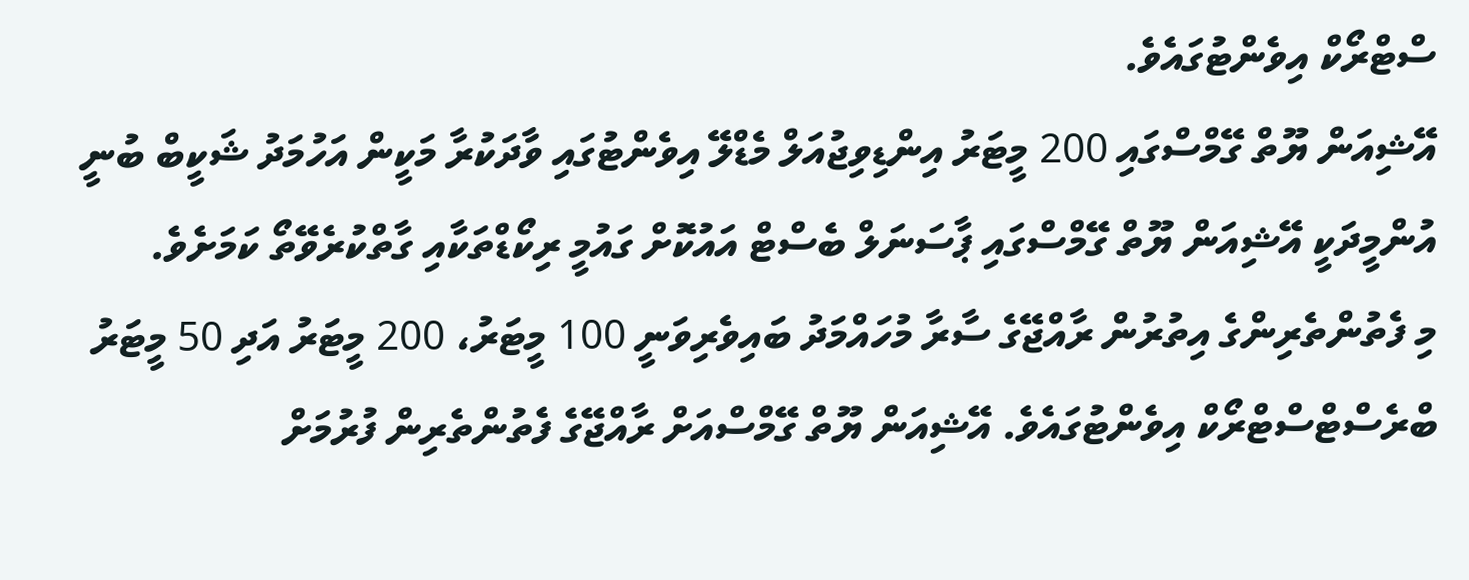ސްޓްރޯކް އިވެންޓުގައެވެ.
އޭޝިއަން ޔޫތް ގޭމްސްގައި 200 މީޓަރު އިންޑިވިޖުއަލް މެޑްލޭ އިވެންޓުގައި ވާދަކުރާ މަކީން އަހުމަދު ޝަކީބް ބުނީ އުންމީދަކީ އޭޝިއަން ޔޫތް ގޭމްސްގައި ޕާސަނަލް ބެސްޓް އައުކޮށް ގައުމީ ރިކޯޑްތަކާއި ގާތްކުރެވޭތޯ ކަމަށެވެ.
މި ފެތުންތެރިންގެ އިތުރުން ރާއްޖޭގެ ސާރާ މުހައްމަދު ބައިވެރިވަނީ 100 މީޓަރު، 200 މީޓަރު އަދި 50 މީޓަރު ބްރެސްޓްސްޓްރޯކް އިވެންޓުގައެވެ. އޭޝިއަން ޔޫތް ގޭމްސްއަށް ރާއްޖޭގެ ފެތުންތެރިން ފުރުމަށް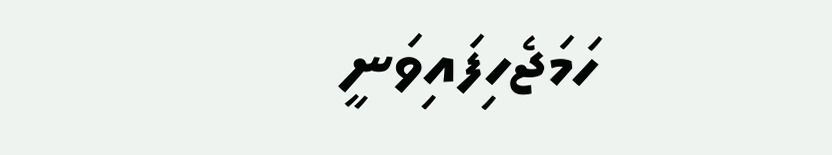ހަމަޖެހިފައިވަނީ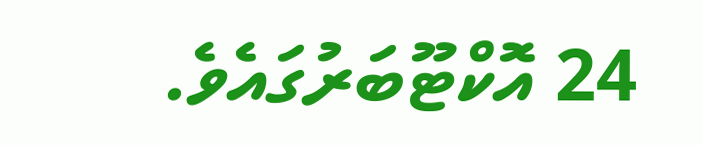24 އޮކްޓޫބަރުގައެވެ.